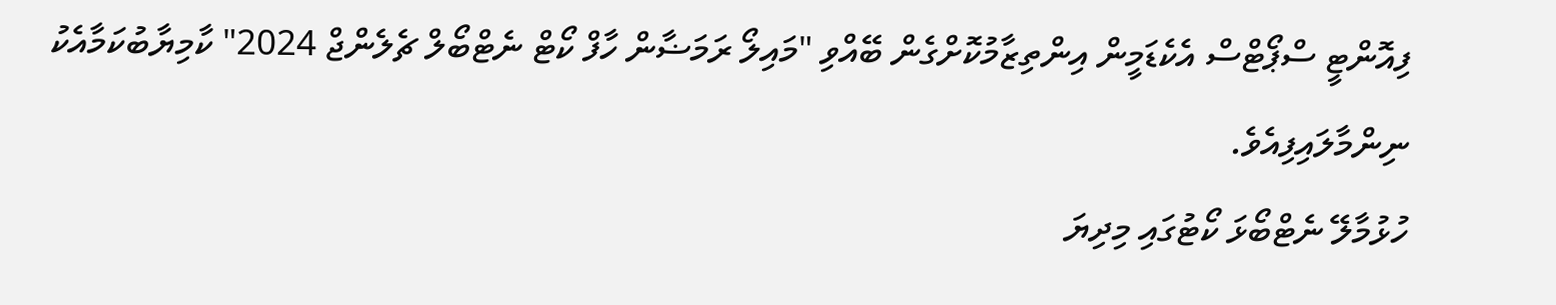ފިއޮންޓީ ސްޕޯޓްސް އެކެޑަމީން އިންތިޒާމުކޮށްގެން ބޭއްވި "މައިލޯ ރަމަޟާން ހާފް ކޯޓް ނެޓްބޯލް ޗެލެންޖް 2024" ކާމިޔާބުކަމާއެކު ނިންމާލައިފިއެވެ.
ހުޅުމާލޭ ނެޓްބޯޅަ ކޯޓުގައި މިދިޔަ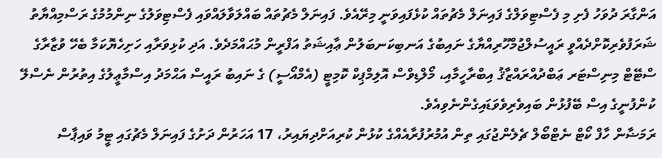އަންގާރަ ދުވަހު ފެށި މި ފެސްޓިވަލްގެ ފައިނަލް މެޗުތައް ކުޅެފައިވަނީ މިރޭއެވެ. ފައިނަލް މެޗުތައް ބައްލަވާލައްވައި ފެސްޓިވަލުގެ ނިންމުމުގެ ރަސްމިއްޔާތު ޝަރަފުވެރިކޮށްދެއްވީ ރައީސުލްޖުމްހޫރިއްޔާގެ ނައިބުގެ އަނބިކަނބަލުން ޢާއިޝަތު އަފްރީން މުޙައްމަދެވެ. އަދި ކުޅިވަރާއި ހަށިހެޔޮކަމާ ބެހޭ ވުޒާރާގެ ސްޓޭޓް މިނިސްޓަރ ޢަބްދުއްރައްޒާޤު އިބްރާހީމާއި، މޯލްޑިވްސް އޮލިމްޕިކް ކޮމިޓީ (އެމްއޯސީ) ގެ ނައިބު ރައީސް އަޙްމަދު އިސްމާޢީލުގެ އިތުރުން ނެސްލޭ ކުންފުނީގެ އިސް ބޭފުޅުން ބައިވެރިވެވަޑައިގެންނެވިއެވެ.
ރަމަޟާން ހާފް ކޯޓް ނެޓްބޯލް ޗެލެންޖުގައި ތިން އުމުރުފުރާއެއްގެ ކުޅުން ކުރިއަށްދިޔައިރު، 17 އަހަރުން ދަށުގެ ފައިނަލް މެޗުގައި ޓީމު ވައިޕާސް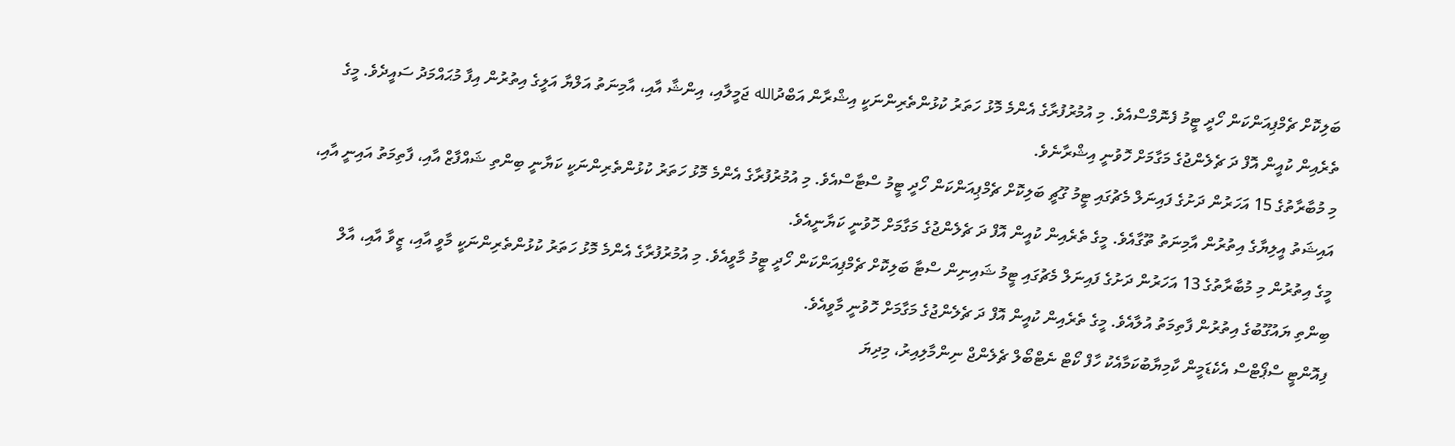ބަލިކޮށް ޗެމްޕިއަންކަން ހޯދީ ޓީމު ފެނޮމްސްއެވެ. މި އުމުރުފުރާގެ އެންމެ މޮޅު ހަތަރު ކުޅުންތެރިންނަކީ އިޝްރާން އަބްދުالله ޖަމީލާއި، އިންޝާ އާއި، އާމިނަތު އަލްޔާ އަލީގެ އިތުރުން އިފާ މުޙައްމަދު ސައީދެވެ. މީގެ ތެރެއިން ކުއީން އޮފް ދަ ޗެލެންޖުގެ މަގާމަށް ހޮވުނީ އިޝްރާނެވެ.
މި މުބާރާތުގެ 15 އަހަރުން ދަށުގެ ފައިނަލް މެޗުގައި ޓީމު ގޫޗީ ބަލިކޮށް ޗެމްޕިއަންކަން ހޯދީ ޓީމު ސްޓާސްއެވެ. މި އުމުރުފުރާގެ އެންމެ މޮޅު ހަތަރު ކުޅުންތެރިންނަކީ ކަޔާނީ ބިންތި ޝައްފާޒް އާއި، ފާތިމަތު އައިނީ އާއި، އައިޝަތު އީލިޔާގެ އިތުރުން އާމިނަތު ތޫގާއެވެ. މީގެ ތެރެއިން ކުއީން އޮފް ދަ ޗެލެންޖުގެ މަގާމަށް ހޮވުނީ ކަޔާނީއެވެ.
މީގެ އިތުރުން މި މުބާރާތުގެ 13 އަހަރުން ދަށުގެ ފައިނަލް މެޗުގައި ޓީމު ޝައިނިން ސްޓާ ބަލިކޮށް ޗެމްޕިއަންކަން ހޯދީ ޓީމު މާވީއެވެ. މި އުމުރުފުރާގެ އެންމެ މޮޅު ހަތަރު ކުޅުންތެރިންނަކީ މާވީ އާއި، ޒީވާ އާއި، އާލް ބިންތި ޔައުގޫބުގެ އިތުރުން ފާތިމަތު އުލާއެވެ. މީގެ ތެރެއިން ކުއީން އޮފް ދަ ޗެލެންޖުގެ މަގާމަށް ހޮވުނީ މާވީއެވެ.
ފިއޮންޓީ ސްޕޯޓްސް އެކެޑަމީން ކާމިޔާބުކަމާއެކު ހާފް ކޯޓް ނެޓްބޯލް ޗެލެންޖް ނިންމާލިއިރު، މިދިޔަ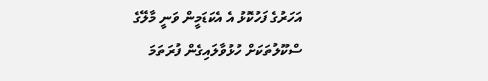އަހަރުގެ ފަހުކޮޅު އެ އެކަޑަމީން ވަނީ މާލޭގެ ސްކޫލުތަކަށް ހުޅުވާލައިގެން ފުރަތަމަ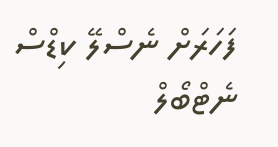ފަހަރަށް ނެސްލޭ ކިޑްސް ނެޓްބޯލް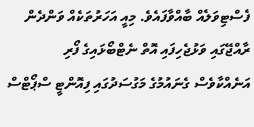ފެސްޓިވަލެއް ބާއްވާފައެވެ. މިއީ އަހަރުތަކެއް ވަންދެން ރާއްޖޭގައި ވަޅުޖެހިފައި އޮތް ނެޓްބޯޅައިގެ ފޯރި އަނެއްކާވެސް ގެނައުމުގެ މަގުސަދުގައި ފިއޮންޓީ ސްޕޯޓްސް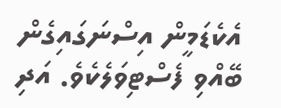އެކެޑަމީން އިސްނަގައިގެން ބޭއްވި ފެސްޓިވަލެކެވެ. އަދި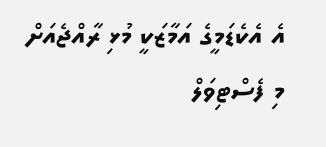އެ އެކެޑަމީގެ އަމާޒަކީ މުޅި ރާއްޖެއަށް މި ފެސްޓިވަލް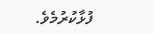ފުޅާކުރުމެވެ.